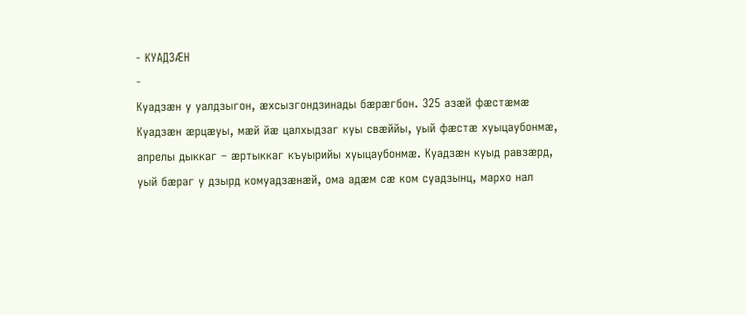- КУАДЗÆН
-
Куадзæн у уалдзыгон, æхсызгондзинады бæрæгбон. 325 азæй фæстæмæ Куадзæн æрцæуы, мæй йæ цалхыдзаг куы свæййы, уый фæстæ хуыцаубонмæ, апрелы дыккаг – æртыккаг къуырийы хуыцаубонмæ. Куадзæн куыд равзæрд, уый бæраг у дзырд комуадзæнæй, ома адæм сæ ком суадзынц, мархо нал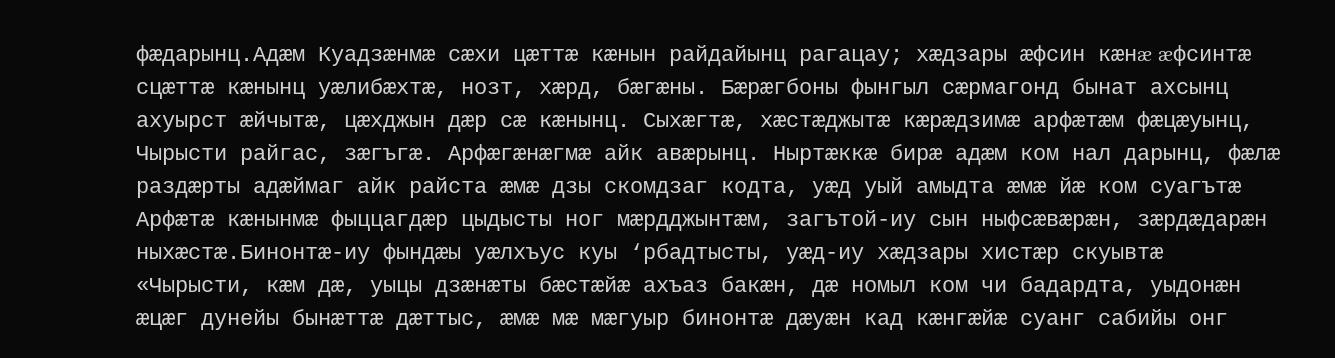фæдарынц.Адæм Куадзæнмæ сæхи цæттæ кæнын райдайынц рагацау; хæдзары æфсин кæнæ æфсинтæ сцæттæ кæнынц уæлибæхтæ, нозт, хæрд, бæгæны. Бæрæгбоны фынгыл сæрмагонд бынат ахсынц ахуырст æйчытæ, цæхджын дæр сæ кæнынц. Сыхæгтæ, хæстæджытæ кæрæдзимæ арфæтæм фæцæуынц, Чырысти райгас, зæгъгæ. Арфæгæнæгмæ айк авæрынц. Ныртæккæ бирæ адæм ком нал дарынц, фæлæ раздæрты адæймаг айк райста æмæ дзы скомдзаг кодта, уæд уый амыдта æмæ йæ ком суагътæ Арфæтæ кæнынмæ фыццагдæр цыдысты ног мæрдджынтæм, загътой-иу сын ныфсæвæрæн, зæрдæдарæн ныхæстæ.Бинонтæ-иу фындæы уæлхъус куы ‘рбадтысты, уæд-иу хæдзары хистæр скуывтæ «Чырысти, кæм дæ, уыцы дзæнæты бæстæйæ ахъаз бакæн, дæ номыл ком чи бадардта, уыдонæн æцæг дунейы бынæттæ дæттыс, æмæ мæ мæгуыр бинонтæ дæуæн кад кæнгæйæ суанг сабийы онг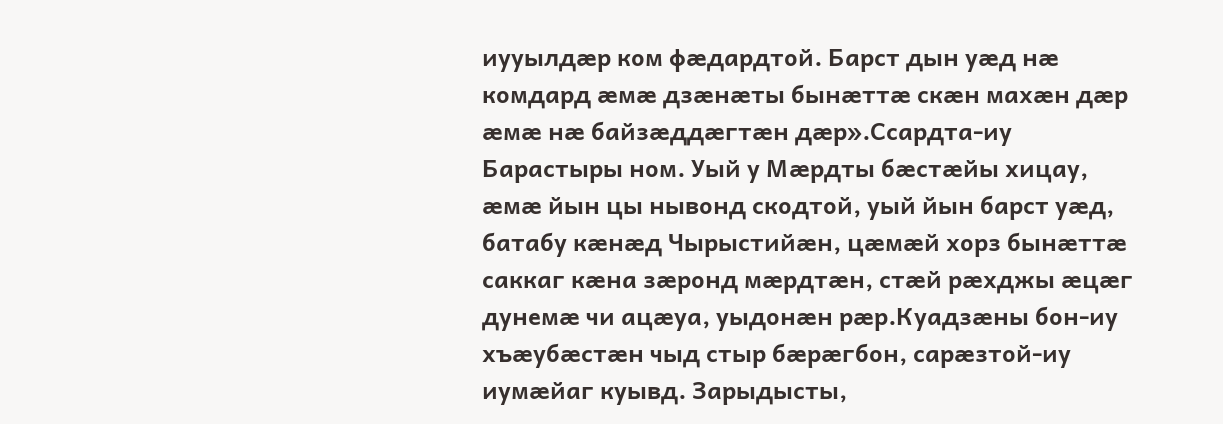иууылдæр ком фæдардтой. Барст дын уæд нæ комдард æмæ дзæнæты бынæттæ скæн махæн дæр æмæ нæ байзæддæгтæн дæр».Ссардта-иу Барастыры ном. Уый у Мæрдты бæстæйы хицау, æмæ йын цы нывонд скодтой, уый йын барст уæд, батабу кæнæд Чырыстийæн, цæмæй хорз бынæттæ саккаг кæна зæронд мæрдтæн, стæй рæхджы æцæг дунемæ чи ацæуа, уыдонæн рæр.Куадзæны бон-иу хъæубæстæн чыд стыр бæрæгбон, сарæзтой-иу иумæйаг куывд. Зарыдысты,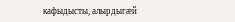кафыдысты, алырдыгæй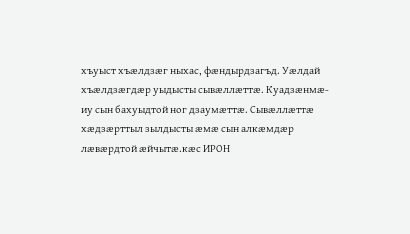хъуыст хъæлдзæг ныхас, фæндырдзагъд. Уæлдай хъæлдзæгдæр уыдысты сывæллæттæ. Куадзæнмæ-иу сын бахуыдтой ног дзаумæттæ. Сывæллæттæ хæдзæрттыл зылдысты æмæ сын алкæмдæр лæвæрдтой æйчытæ.кæс ИРОН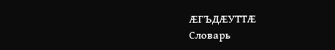ÆГЪДÆУТТÆ
Словарь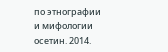по этнографии и мифологии осетин. 2014.